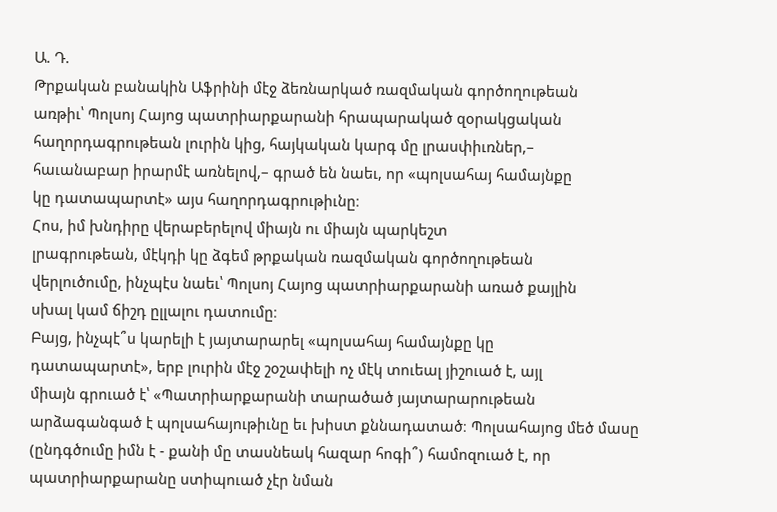Ա. Դ.
Թրքական բանակին Աֆրինի մէջ ձեռնարկած ռազմական գործողութեան
առթիւ՝ Պոլսոյ Հայոց պատրիարքարանի հրապարակած զօրակցական
հաղորդագրութեան լուրին կից, հայկական կարգ մը լրասփիւռներ,–
հաւանաբար իրարմէ առնելով,– գրած են նաեւ, որ «պոլսահայ համայնքը
կը դատապարտէ» այս հաղորդագրութիւնը։
Հոս, իմ խնդիրը վերաբերելով միայն ու միայն պարկեշտ
լրագրութեան, մէկդի կը ձգեմ թրքական ռազմական գործողութեան
վերլուծումը, ինչպէս նաեւ՝ Պոլսոյ Հայոց պատրիարքարանի առած քայլին
սխալ կամ ճիշդ ըլլալու դատումը։
Բայց, ինչպէ՞ս կարելի է յայտարարել «պոլսահայ համայնքը կը
դատապարտէ», երբ լուրին մէջ շօշափելի ոչ մէկ տուեալ յիշուած է, այլ
միայն գրուած է՝ «Պատրիարքարանի տարածած յայտարարութեան
արձագանգած է պոլսահայութիւնը եւ խիստ քննադատած։ Պոլսահայոց մեծ մասը
(ընդգծումը իմն է - քանի մը տասնեակ հազար հոգի՞) համոզուած է, որ
պատրիարքարանը ստիպուած չէր նման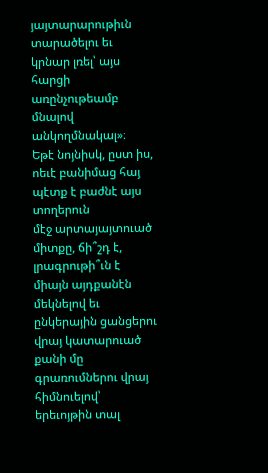յայտարարութիւն տարածելու եւ
կրնար լռել՝ այս հարցի առընչութեամբ մնալով անկողմնակալ»։
Եթէ նոյնիսկ, ըստ իս, ոեւէ բանիմաց հայ պէտք է բաժնէ այս տողերուն
մէջ արտայայտուած միտքը, ճի՞շդ է, լրագրութի՞ւն է միայն այդքանէն
մեկնելով եւ ընկերային ցանցերու վրայ կատարուած քանի մը
գրառումներու վրայ հիմնուելով՝ երեւոյթին տալ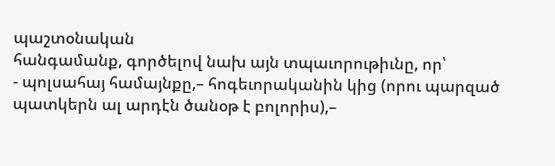պաշտօնական
հանգամանք, գործելով նախ այն տպաւորութիւնը, որ՝
- պոլսահայ համայնքը,– հոգեւորականին կից (որու պարզած
պատկերն ալ արդէն ծանօթ է բոլորիս),–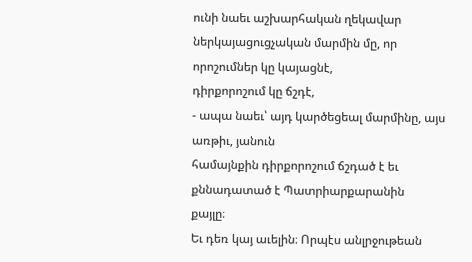ունի նաեւ աշխարհական ղեկավար
ներկայացուցչական մարմին մը, որ որոշումներ կը կայացնէ,
դիրքորոշում կը ճշդէ,
- ապա նաեւ՝ այդ կարծեցեալ մարմինը, այս առթիւ, յանուն
համայնքին դիրքորոշում ճշդած է եւ քննադատած է Պատրիարքարանին
քայլը։
Եւ դեռ կայ աւելին։ Որպէս անլրջութեան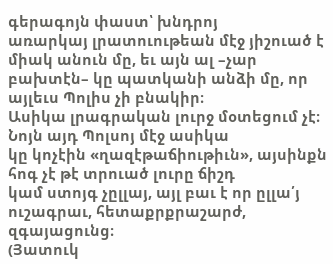գերագոյն փաստ՝ խնդրոյ
առարկայ լրատուութեան մէջ յիշուած է միակ անուն մը, եւ այն ալ –չար
բախտէն– կը պատկանի անձի մը, որ այլեւս Պոլիս չի բնակիր։
Ասիկա լրագրական լուրջ մօտեցում չէ։ Նոյն այդ Պոլսոյ մէջ ասիկա
կը կոչէին «ղազէթաճիութիւն», այսինքն հոգ չէ թէ տրուած լուրը ճիշդ
կամ ստոյգ չըլլայ, այլ բաւ է որ ըլլա՛յ ուշագրաւ, հետաքրքրաշարժ,
զգայացունց։
(Յատուկ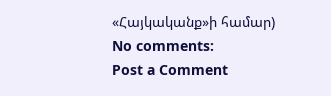«Հայկականք»ի համար)
No comments:
Post a Comment